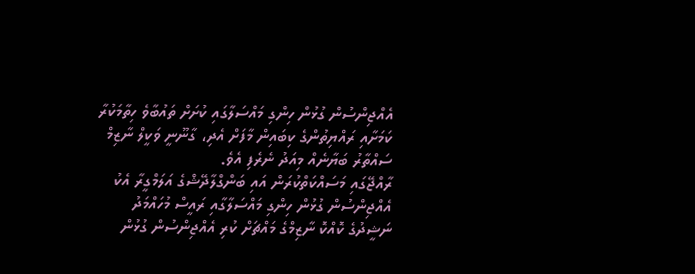އެއްޖިންސުން ގުޅުން ހިންގި މައްސަލާގައި ކުށަށް ތައުބާވެ ހިތާމަކުރާ ކަމަށާއި ރައްޔިތުންގެ ކިބައިން މާފަށް އެދި، ގާނޫނީ ވަކީލް ނާޒިމް ސައްތާރު ބަޔާނެއް މިއަދު ނެރެފި އެވެ.
ރާއްޖޭގައި މަސައްކަތްކުރަން އައި ބަންގްލާދޭޝްގެ އަލަމްގީރާ އެކު އެއްޖިންސުން ގުޅުން ހިންގި މައްސަލާގާއި ރައީސް މުހައްމަދު ނަޝީދުގެ ކޮއްކޮ ނާޒިމްގެ މައްޗަށް ކުރި އެއްޖިންސުން ގުޅުން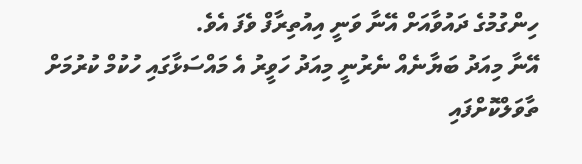ހިންގުމުގެ ދައުވާއަށް އޭނާ ވަނީ އިއުތިރާފް ވެފަ އެވެ.
އޭނާ މިއަދު ބަޔާނެއް ނެރުނީ މިއަދު ހަވީރު އެ މައްސަޅާގައި ހުކުމް ކުރުމަށް ތާވަލްކޮށްފައި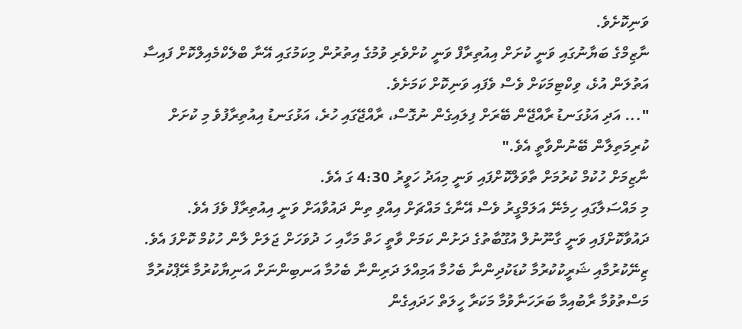ވަނިކޮށެވެ.
ނާޒިމްގެ ބަޔާނުގައި ވަނީ ކުށަށް އިއުތިރާފް ވަނީ ކުށްވެރި ވުމުގެ އިތުރުން މިކަމުގައި އޭނާ ބްލެކްމެއިލްކޮށް ފައިސާ އަތުލަން އުޅެ، ވިކްޓިމަކަށް ވެސް ވެފައި ވަނިކޮށް ކަމަށެވެ.
"... އަދި އަޅުގަނޑު ރާއްޖޭން ބޭރަށް ފިލައިގެން ނުގޮސް، ރާއްޖޭގައި ހުރެ، އަޅުގަނޑު އިއުތިރާފުވެ މި ކުށަށް ކުރިމަތިލާން ބޭނުންވާތީ އެވެ."
ނާޒިމަށް ހުކުމް ކުރުމަށް ތާވަލްކޮށްފައި ވަނީ މިއަދު ހަވީރު 4:30 ގަ އެވެ.
މި މައްސަލާގައި ހިމެނޭ އަލަމްގީރު ވެސް އޭނާގެ މައްޗަށް އިއްވި ތިން ދައުވާއަށް ވަނީ އިއުތިރާފް ވެފަ އެވެ. ދައުވާކޮށްފައި ވަނީ ގާނޫނުލް އުގޫބާތުގެ ދަށުން ކަމަށް ވާތީ ހަތް މަހާއި ހަ ދުވަހަށް ޖަލަށް ލާން ހުކުމް ކޮށްފަ އެވެ.
ޒިނޭކުރުމާއި ޝަރީކުކުރުމާ ކުޑަކުދިންނާ ބެހުމާ އަމިއްލަ ދަރިންނާ ބެހުމާ އަނބިންނަށް އަނިޔާކުރުމާ ރޭޕްކުރުމާ މަސްތުވުމާ ރާބުއިމާ ބަރަހަނާވުމާ މަކަރާ ހީލަތް ހަދައިގެން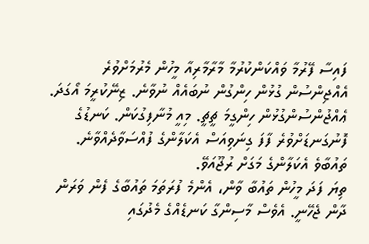ފައިސާ ފޭރުމާ ވައްކަންކުރުމާ މާރާމާރިއާ މީހުން މެރުމަށްވުރެ އެއްޖިންސުން ގުޅުން ހިންގުން ނުބައެއް ނުވާނެ. ޒިނޭކުރީމަ އޯގަދަ. ޢެއްޖުންސުންގުޅުން ހިންގީމަ ޗީޗީ. މިއީ މުނާފިގުކަން. ކަނޑުގެ ފޮނުގަނޑަށްވުރެ ފާފަ ގިނަވިއަސް އެކަލާންގެ ފުއްސަވާދެއްވާނެ. ތައުބާވެ އެކަލާންގެ މަގަށް ރުޖޫއަވޭ.
ތިޔަ ފަދަ މީހުން ތައުބާ ވާން، އެންމެ ފުރަތަމަ ތައުބާގެ ފެން ވަރަން ދާން ޖެހޭނީ. އެވެސް މާސިންގާ ކަނޑެއްގެ މެދުގައި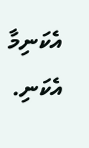އެކަނިމާ އެކަނި.